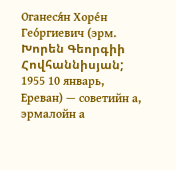Оганеся́н Хоре́н Гео́ргиевич (эрм. Խորեն Գեորգիի Հովհաննիսյան; 1955 10 январь, Ереван) — советийн а, эрмалойн а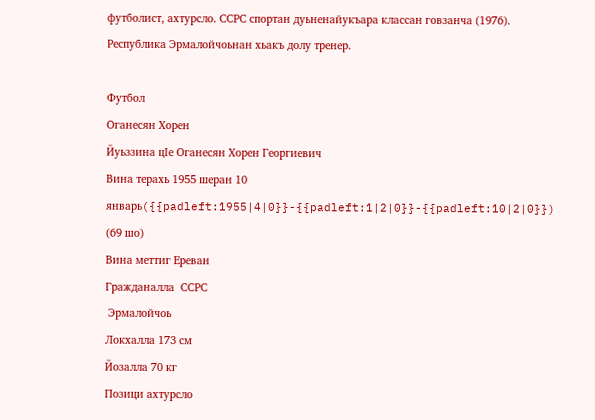футболист, ахтурсло. ССРС спортан дуьненайукъара классан говзанча (1976). Республика Эрмалойчоьнан хьакъ долу тренер.

Футбол
Оганесян Хорен
Йуьззина цӀе Оганесян Хорен Георгиевич
Вина терахь 1955 шеран 10 январь({{padleft:1955|4|0}}-{{padleft:1|2|0}}-{{padleft:10|2|0}}) (69 шо)
Вина меттиг Ереван
Гражданалла  ССРС
 Эрмалойчоь
Локхалла 173 см
Йозалла 70 кг
Позици ахтурсло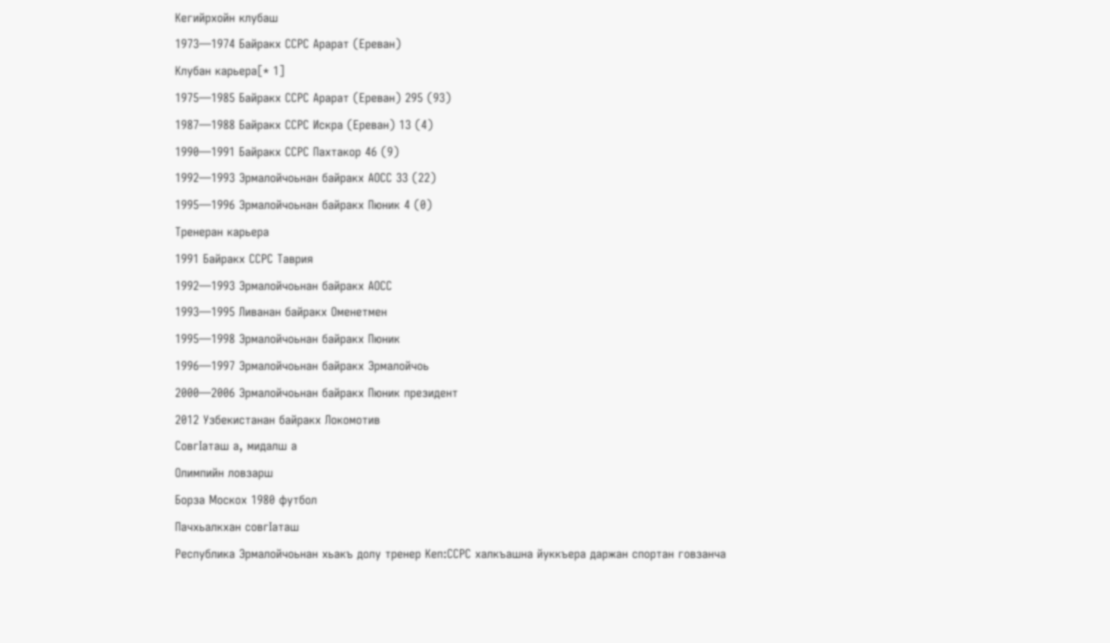Кегийрхойн клубаш
1973—1974 Байракх ССРС Арарат (Ереван)
Клубан карьера[* 1]
1975—1985 Байракх ССРС Арарат (Ереван) 295 (93)
1987—1988 Байракх ССРС Искра (Ереван) 13 (4)
1990—1991 Байракх ССРС Пахтакор 46 (9)
1992—1993 Эрмалойчоьнан байракх АОСС 33 (22)
1995—1996 Эрмалойчоьнан байракх Пюник 4 (0)
Тренеран карьера
1991 Байракх ССРС Таврия
1992—1993 Эрмалойчоьнан байракх АОСС
1993—1995 Ливанан байракх Оменетмен
1995—1998 Эрмалойчоьнан байракх Пюник
1996—1997 Эрмалойчоьнан байракх Эрмалойчоь
2000—2006 Эрмалойчоьнан байракх Пюник президент
2012 Узбекистанан байракх Локомотив
СовгӀаташ а, мидалш а
Олимпийн ловзарш
Борза Москох 1980 футбол
Пачхьалкхан совгӀаташ
Республика Эрмалойчоьнан хьакъ долу тренер Кеп:ССРС халкъашна йуккъера даржан спортан говзанча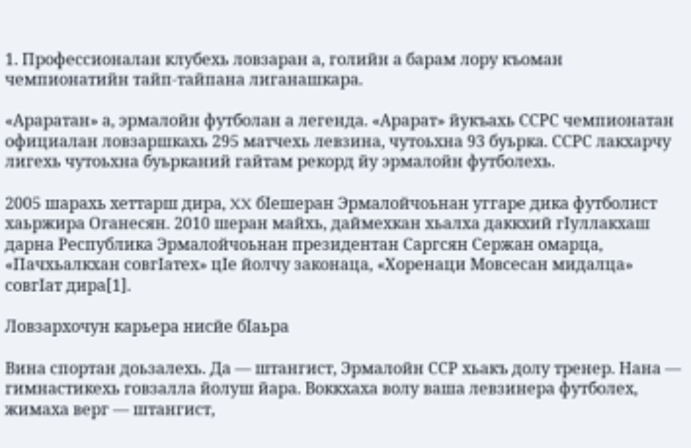1. Профессионалан клубехь ловзаран а, голийн а барам лору къоман чемпионатийн тайп-тайпана лиганашкара.

«Араратан» а, эрмалойн футболан а легенда. «Арарат» йукъахь ССРС чемпионатан официалан ловзаршкахь 295 матчехь левзина, чутоьхна 93 буьрка. ССРС лакхарчу лигехь чутоьхна буьрканий гайтам рекорд йу эрмалойн футболехь.

2005 шарахь хеттарш дира, XX бӀешеран Эрмалойчоьнан уггаре дика футболист хаьржира Оганесян. 2010 шеран майхь, даймехкан хьалха даккхий гӀуллакхаш дарна Республика Эрмалойчоьнан президентан Саргсян Сержан омарца, «Пачхьалкхан совгӀатех» цӀе йолчу законаца, «Хоренаци Мовсесан мидалца» совгӀат дира[1].

Ловзархочун карьера нисйе бӀаьра

Вина спортан доьзалехь. Да — штангист, Эрмалойн ССР хьакъ долу тренер. Нана — гимнастикехь говзалла йолуш йара. Воккхаха волу ваша левзинера футболех, жимаха верг — штангист,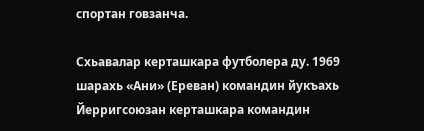спортан говзанча.

Схьавалар керташкара футболера ду. 1969 шарахь «Ани» (Ереван) командин йукъахь Йерригсоюзан керташкара командин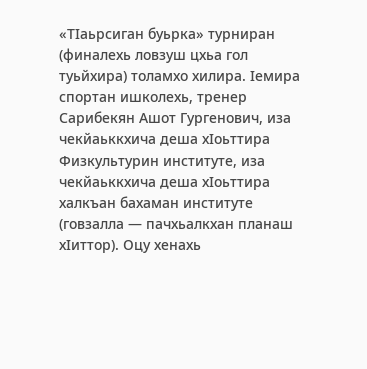«ТӀаьрсиган буьрка» турниран (финалехь ловзуш цхьа гол туьйхира) толамхо хилира. Ӏемира спортан ишколехь, тренер Сарибекян Ашот Гургенович, иза чекйаьккхича деша хӀоьттира Физкультурин институте, иза чекйаьккхича деша хӀоьттира халкъан бахаман институте (говзалла — пачхьалкхан планаш хӀиттор). Оцу хенахь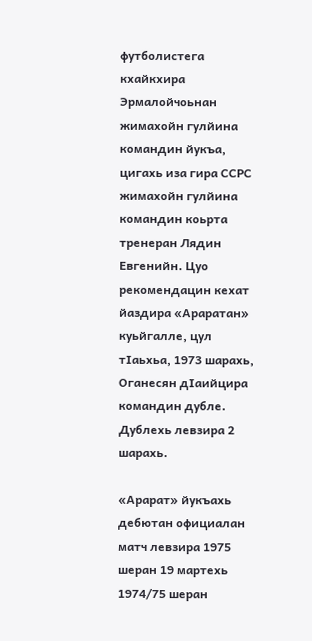футболистега кхайкхира Эрмалойчоьнан жимахойн гулйина командин йукъа, цигахь иза гира ССРС жимахойн гулйина командин коьрта тренеран Лядин Евгенийн. Цуо рекомендацин кехат йаздира «Араратан» куьйгалле, цул тӀаьхьа, 1973 шарахь, Оганесян дӀаийцира командин дубле. Дублехь левзира 2 шарахь.

«Арарат» йукъахь дебютан официалан матч левзира 1975 шеран 19 мартехь 1974/75 шеран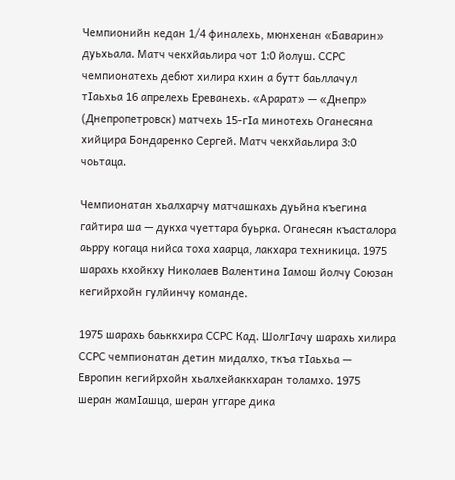Чемпионийн кедан 1/4 финалехь, мюнхенан «Баварин» дуьхьала. Матч чекхйаьлира чот 1:0 йолуш. ССРС чемпионатехь дебют хилира кхин а бутт баьллачул тӀаьхьа 16 апрелехь Ереванехь. «Арарат» — «Днепр» (Днепропетровск) матчехь 15-гӀа минотехь Оганесяна хийцира Бондаренко Сергей. Матч чекхйаьлира 3:0 чоьтаца.

Чемпионатан хьалхарчу матчашкахь дуьйна къегина гайтира ша — дукха чуеттара буьрка. Оганесян къасталора аьрру когаца нийса тоха хаарца, лакхара техникица. 1975 шарахь кхойкху Николаев Валентина Ӏамош йолчу Союзан кегийрхойн гулйинчу команде.

1975 шарахь баьккхира ССРС Кад. ШолгӀачу шарахь хилира ССРС чемпионатан детин мидалхо, ткъа тӀаьхьа — Европин кегийрхойн хьалхейаккхаран толамхо. 1975 шеран жамӀашца, шеран уггаре дика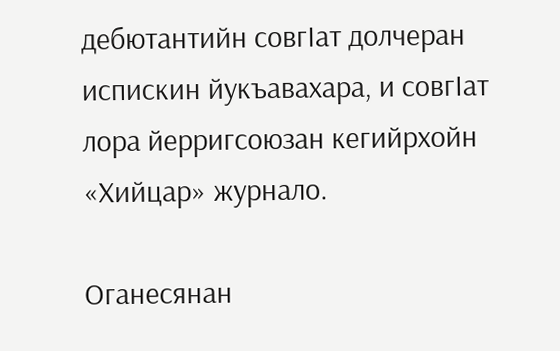дебютантийн совгӀат долчеран испискин йукъавахара, и совгӀат лора йерригсоюзан кегийрхойн «Хийцар» журнало.

Оганесянан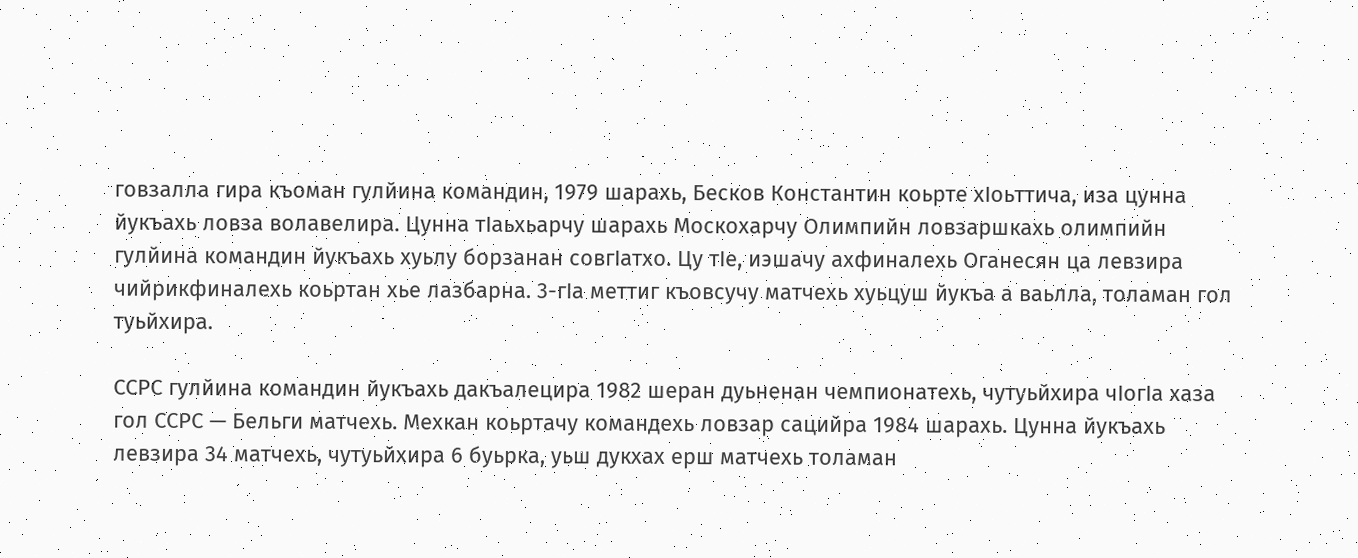говзалла гира къоман гулйина командин, 1979 шарахь, Бесков Константин коьрте хӀоьттича, иза цунна йукъахь ловза волавелира. Цунна тӀаьхьарчу шарахь Москохарчу Олимпийн ловзаршкахь олимпийн гулйина командин йукъахь хуьлу борзанан совгӀатхо. Цу тӀе, иэшачу ахфиналехь Оганесян ца левзира чийрикфиналехь коьртан хье лазбарна. 3-гӀа меттиг къовсучу матчехь хуьцуш йукъа а ваьлла, толаман гол туьйхира.

ССРС гулйина командин йукъахь дакъалецира 1982 шеран дуьненан чемпионатехь, чутуьйхира чӀогӀа хаза гол ССРС — Бельги матчехь. Мехкан коьртачу командехь ловзар сацийра 1984 шарахь. Цунна йукъахь левзира 34 матчехь, чутуьйхира 6 буьрка, уьш дукхах ерш матчехь толаман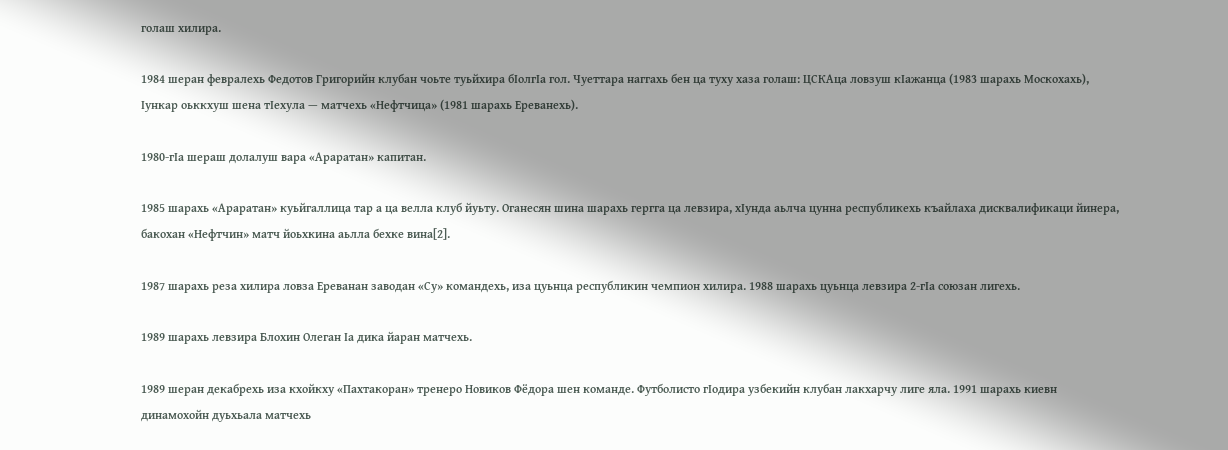голаш хилира.

1984 шеран февралехь Федотов Григорийн клубан чоьте туьйхира бӀолгӀа гол. Чуеттара наггахь бен ца туху хаза голаш: ЦСКАца ловзуш кӀажанца (1983 шарахь Москохахь), Ӏункар оьккхуш шена тӀехула — матчехь «Нефтчица» (1981 шарахь Ереванехь).

1980-гӀа шераш долалуш вара «Араратан» капитан.

1985 шарахь «Араратан» куьйгаллица тар а ца велла клуб йуьту. Оганесян шина шарахь гергга ца левзира, хӀунда аьлча цунна республикехь къайлаха дисквалификаци йинера, бакохан «Нефтчин» матч йоьхкина аьлла бехке вина[2].

1987 шарахь реза хилира ловза Ереванан заводан «Су» командехь, иза цуьнца республикин чемпион хилира. 1988 шарахь цуьнца левзира 2-гӀа союзан лигехь.

1989 шарахь левзира Блохин Олеган Ӏа дика йаран матчехь.

1989 шеран декабрехь иза кхойкху «Пахтакоран» тренеро Новиков Фёдора шен команде. Футболисто гӀодира узбекийн клубан лакхарчу лиге яла. 1991 шарахь киевн динамохойн дуьхьала матчехь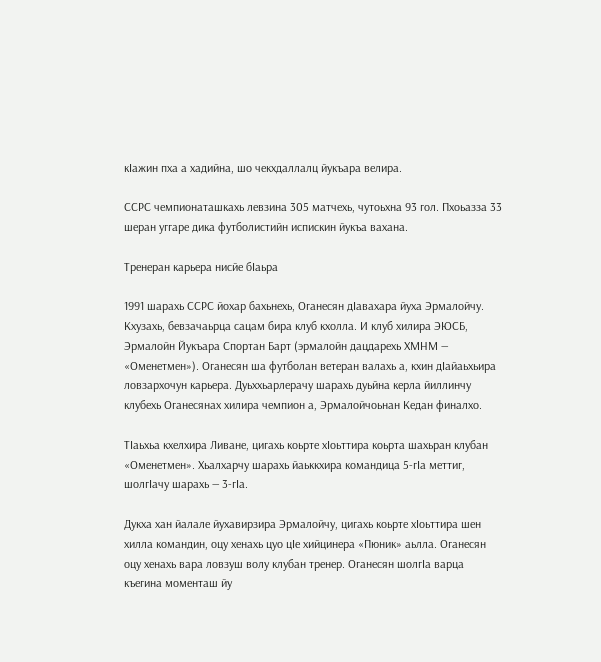кӀажин пха а хадийна, шо чекхдаллалц йукъара велира.

ССРС чемпионаташкахь левзина 305 матчехь, чутоьхна 93 гол. Пхоьазза 33 шеран уггаре дика футболистийн испискин йукъа вахана.

Тренеран карьера нисйе бӀаьра

1991 шарахь ССРС йохар бахьнехь, Оганесян дӀавахара йуха Эрмалойчу. Кхузахь, бевзачаьрца сацам бира клуб кхолла. И клуб хилира ЭЮСБ, Эрмалойн Йукъара Спортан Барт (эрмалойн дацдарехь ХМНМ — «Оменетмен»). Оганесян ша футболан ветеран валахь а, кхин дӀайаьхьира ловзархочун карьера. Дуьххьарлерачу шарахь дуьйна керла йиллинчу клубехь Оганесянах хилира чемпион а, Эрмалойчоьнан Кедан финалхо.

ТӀаьхьа кхелхира Ливане, цигахь коьрте хӀоьттира коьрта шахьран клубан «Оменетмен». Хьалхарчу шарахь йаьккхира командица 5-гӀа меттиг, шолгӀачу шарахь — 3-гӀа.

Дукха хан йалале йухавирзира Эрмалойчу, цигахь коьрте хӀоьттира шен хилла командин, оцу хенахь цуо цӀе хийцинера «Пюник» аьлла. Оганесян оцу хенахь вара ловзуш волу клубан тренер. Оганесян шолгӀа варца къегина моменташ йу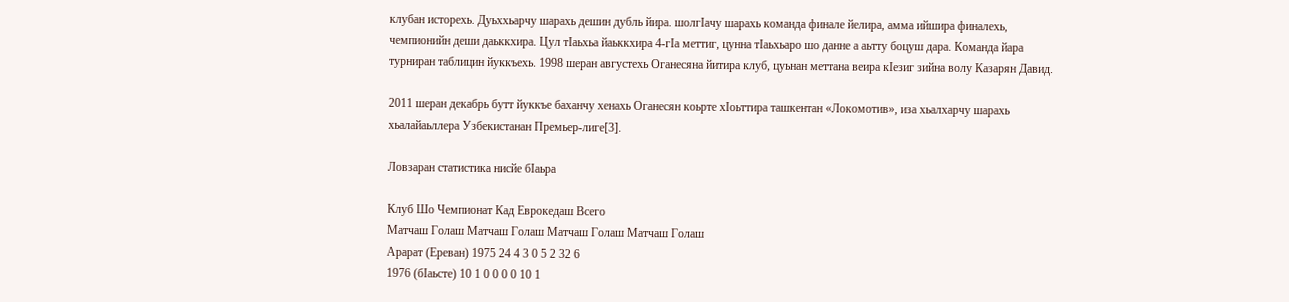клубан исторехь. Дуьххьарчу шарахь дешин дубль йира. шолгӀачу шарахь команда финале йелира, амма ийшира финалехь, чемпионийн деши даьккхира. Цул тӀаьхьа йаьккхира 4-гӀа меттиг, цунна тӀаьхьаро шо данне а аьтту боцуш дара. Команда йара турниран таблицин йуккъехь. 1998 шеран августехь Оганесяна йитира клуб, цуьнан меттана веира кӀезиг зийна волу Казарян Давид.

2011 шеран декабрь бутт йуккъе баханчу хенахь Оганесян коьрте хӀоьттира ташкентан «Локомотив», иза хьалхарчу шарахь хьалайаьллера Узбекистанан Премьер-лиге[3].

Ловзаран статистика нисйе бӀаьра

Клуб Шо Чемпионат Кад Еврокедаш Всего
Матчаш Голаш Матчаш Голаш Матчаш Голаш Матчаш Голаш
Арарат (Ереван) 1975 24 4 3 0 5 2 32 6
1976 (бӀаьсте) 10 1 0 0 0 0 10 1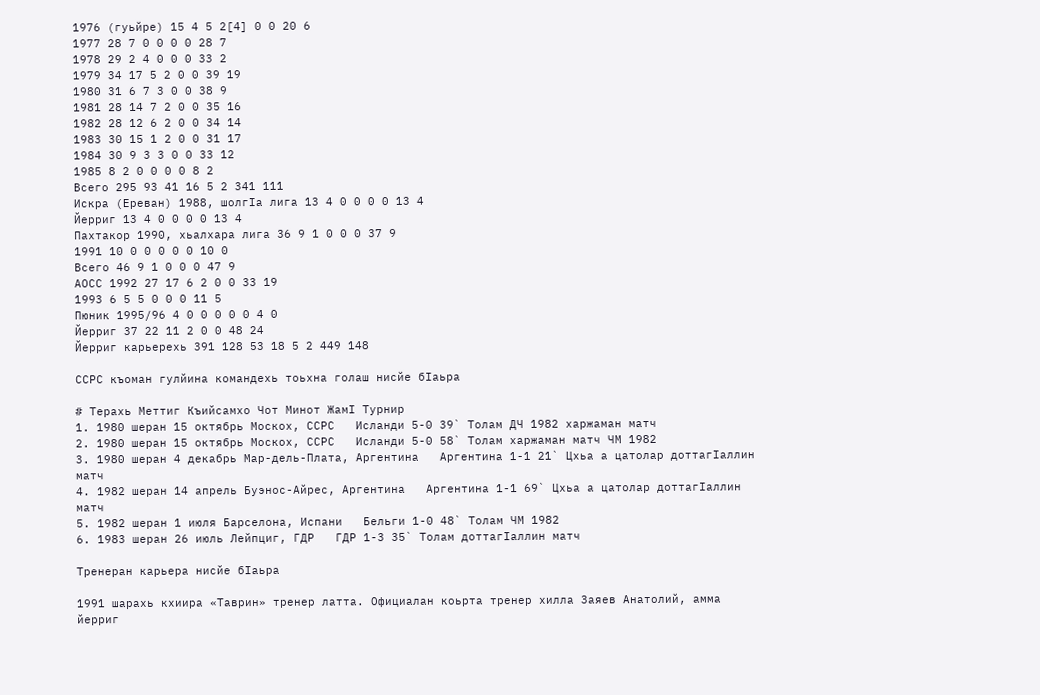1976 (гуьйре) 15 4 5 2[4] 0 0 20 6
1977 28 7 0 0 0 0 28 7
1978 29 2 4 0 0 0 33 2
1979 34 17 5 2 0 0 39 19
1980 31 6 7 3 0 0 38 9
1981 28 14 7 2 0 0 35 16
1982 28 12 6 2 0 0 34 14
1983 30 15 1 2 0 0 31 17
1984 30 9 3 3 0 0 33 12
1985 8 2 0 0 0 0 8 2
Всего 295 93 41 16 5 2 341 111
Искра (Ереван) 1988, шолгӀа лига 13 4 0 0 0 0 13 4
Йерриг 13 4 0 0 0 0 13 4
Пахтакор 1990, хьалхара лига 36 9 1 0 0 0 37 9
1991 10 0 0 0 0 0 10 0
Всего 46 9 1 0 0 0 47 9
АОСС 1992 27 17 6 2 0 0 33 19
1993 6 5 5 0 0 0 11 5
Пюник 1995/96 4 0 0 0 0 0 4 0
Йерриг 37 22 11 2 0 0 48 24
Йерриг карьерехь 391 128 53 18 5 2 449 148

ССРС къоман гулйина командехь тоьхна голаш нисйе бӀаьра

# Терахь Меттиг Къийсамхо Чот Минот ЖамӀ Турнир
1. 1980 шеран 15 октябрь Москох, ССРС   Исланди 5-0 39` Толам ДЧ 1982 харжаман матч
2. 1980 шеран 15 октябрь Москох, ССРС   Исланди 5-0 58` Толам харжаман матч ЧМ 1982
3. 1980 шеран 4 декабрь Мар-дель-Плата, Аргентина   Аргентина 1-1 21` Цхьа а цатолар доттагӀаллин матч
4. 1982 шеран 14 апрель Буэнос-Айрес, Аргентина   Аргентина 1-1 69` Цхьа а цатолар доттагӀаллин матч
5. 1982 шеран 1 июля Барселона, Испани   Бельги 1-0 48` Толам ЧМ 1982
6. 1983 шеран 26 июль Лейпциг, ГДР   ГДР 1-3 35` Толам доттагӀаллин матч

Тренеран карьера нисйе бӀаьра

1991 шарахь кхиира «Таврин» тренер латта. Официалан коьрта тренер хилла Заяев Анатолий, амма йерриг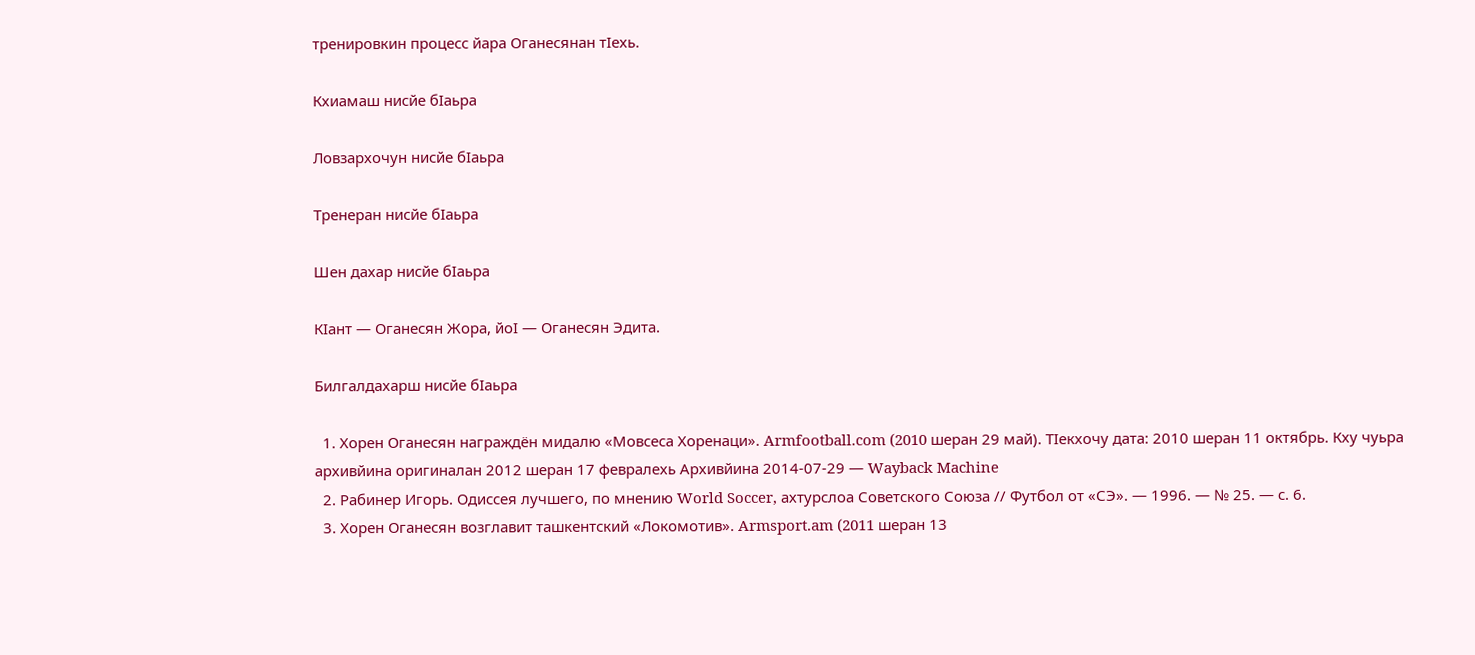тренировкин процесс йара Оганесянан тӀехь.

Кхиамаш нисйе бӀаьра

Ловзархочун нисйе бӀаьра

Тренеран нисйе бӀаьра

Шен дахар нисйе бӀаьра

КӀант — Оганесян Жора, йоӀ — Оганесян Эдита.

Билгалдахарш нисйе бӀаьра

  1. Хорен Оганесян награждён мидалю «Мовсеса Хоренаци». Armfootball.com (2010 шеран 29 май). ТӀекхочу дата: 2010 шеран 11 октябрь. Кху чуьра архивйина оригиналан 2012 шеран 17 февралехь Архивйина 2014-07-29 — Wayback Machine
  2. Рабинер Игорь. Одиссея лучшего, по мнению World Soccer, ахтурслоа Советского Союза // Футбол от «СЭ». — 1996. — № 25. — с. 6.
  3. Хорен Оганесян возглавит ташкентский «Локомотив». Armsport.am (2011 шеран 13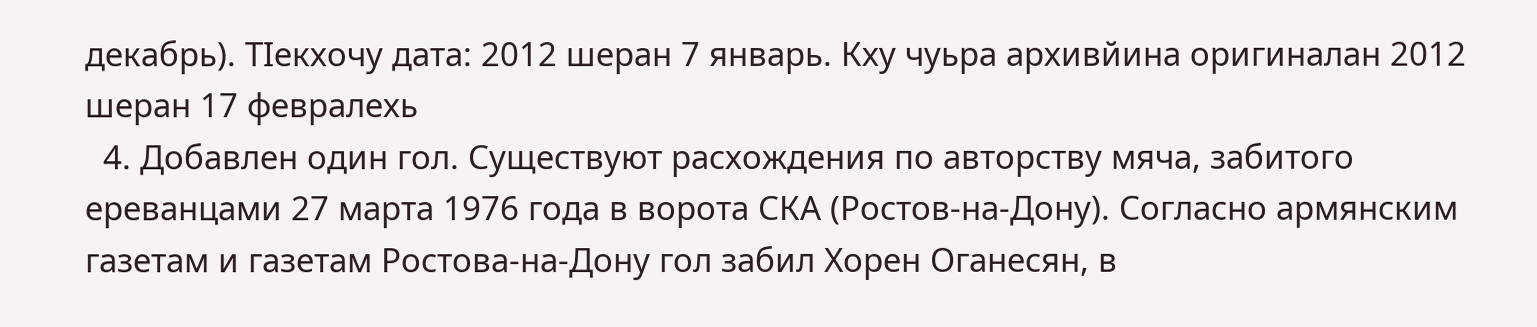декабрь). ТӀекхочу дата: 2012 шеран 7 январь. Кху чуьра архивйина оригиналан 2012 шеран 17 февралехь
  4. Добавлен один гол. Существуют расхождения по авторству мяча, забитого ереванцами 27 марта 1976 года в ворота СКА (Ростов-на-Дону). Согласно армянским газетам и газетам Ростова-на-Дону гол забил Хорен Оганесян, в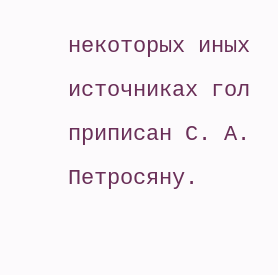некоторых иных источниках гол приписан С. А. Петросяну.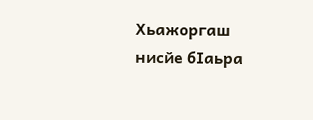Хьажоргаш нисйе бӀаьра